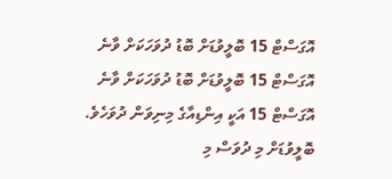އޮގަސްޓް 15 ބޮލީވުޑަށް ބޮޑު ދުވަހަކަށް ވާނެ
އޮގަސްޓް 15 ބޮލީވުޑަށް ބޮޑު ދުވަހަކަށް ވާނެ
އޮގަސްޓް 15 އަކީ އިންޑިއާގެ މިނިވަން ދުވަހެވެ. ބޮލީވުޑަށް މި ދުވަސް މި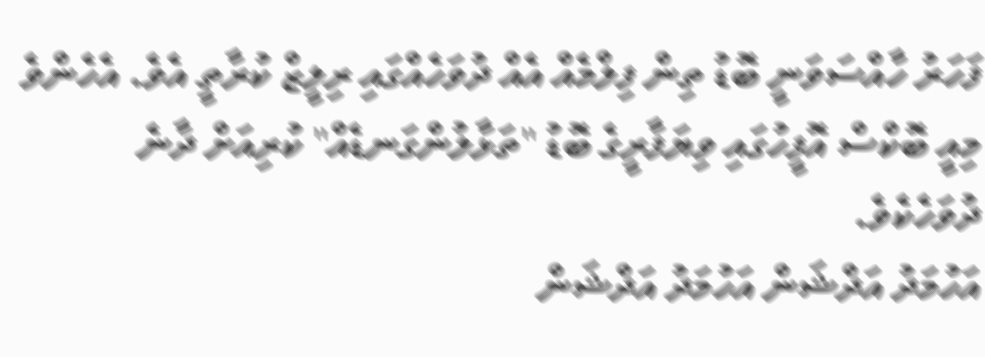ފަހަރު ހާއްސަވަނީ ބޮޑު ތިން ފިލްމެއް އެއް ދުވަހެއްގައި ރިލީޒް ކުރާތީ އެވެ. އެހެންވެ މިއީ ބޮކްސް އޮފީހުގައި ވިޔަފާރީގެ ބޮޑު "ތަޅާލުންގަނޑެއް" ކުރިއަށް ދާނެ ދުވަހެކެވެ.
އަހުމަދު އަދްޝަން އަހުމަދު އަދްޝަން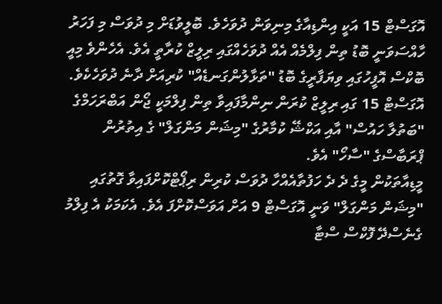އޮގަސްޓް 15 އަކީ އިންޑިއާގެ މިނިވަން ދުވަހެވެ. ބޮލީވުޑަށް މި ދުވަސް މި ފަހަރު ހާއްސަވަނީ ބޮޑު ތިން ފިލްމެއް އެއް ދުވަހެއްގައި ރިލީޒް ކުރާތީ އެވެ. އެހެންވެ މިއީ ބޮކްސް އޮފީހުގައި ވިޔަފާރީގެ ބޮޑު "ތަޅާލުންގަނޑެއް" ކުރިއަށް ދާނެ ދުވަހެކެވެ.
އޮގަސްޓް 15 ގައި ރިލީޒް ކުރަން ނިންމާފައިވާ ތިން ފިލްމަކީ ޖޯން އަބްރަހަމްގެ "ބަތުލާ ހައުސް" އާއި އަކްޝޭ ކުމާރުގެ "މިޝަން މަންގަލް" ގެ އިތުރުން ޕްރަބާސްގެ "ސާހޯ" އެވެ.
މީޑިއާތަކުން މީގެ ދެ ދެ ހަފުތާއެއްހާ ދުވަސް ކުރިން ރިޕޯޓްކޮށްފައިވާ ގޮތުގައި "މިޝަން މަންގަލް" ވަނީ އޮގަސްޓް 9 އަށް އަވަސްކޮށްފަ އެވެ. އެކަމަކު އެ ފިލްމު ގެނެސްދޭ ފޮކްސް ސްޓާ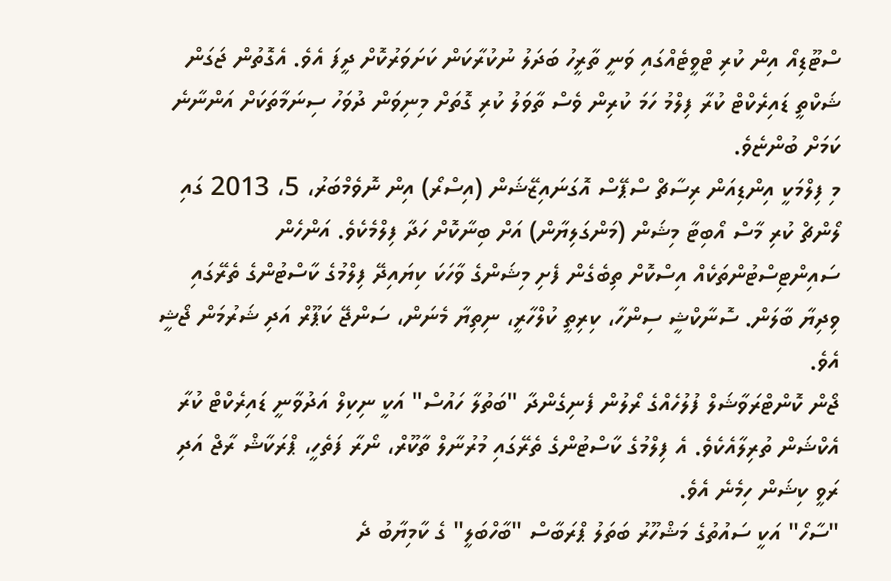ސްޓޫޑިއޯ އިން ކުރި ޓްވީޓެއްގައި ވަނީ ތާރީހު ބަދަލު ނުކުރާކަން ކަށަވަރުކޮށް ދީފަ އެވެ. އެގޮތުން ޖަގަން ޝަކްތީ ޑައިރެކްޓް ކުރާ ފިލްމު ހަމަ ކުރިން ވެސް ތާވަލު ކުރި ގޮތަށް މިނިވަން ދުވަހު ސިނަމާތަކަށް އަންނާނެ ކަމަށް ބުންޏެވެ.
މި ފިލްމަކީ އިންޑިއަން ރިސާޗް ސްޕޭސް އޮގަނައިޒޭޝަން (އިސްރޯ) އިން ނޮވެމްބަރު، 5، 2013 ގައި ލޯންޗް ކުރި މާސް އޯބިޓާ މިޝަން (މަންގަލިޔާން) އަށް ބިނާކޮށް ހަދާ ފިލްމެކެވެ. އަންހެން ސައިންޓިސްޓުންތަކެއް އިސްކޮށް ތިބެގެން ފެށި މިޝަންގެ ވާހަކަ ކިޔައިދޭ ފިލްމުގެ ކާސްޓުންގެ ތެރޭގައި ވިދިޔާ ބާލަން. ސޮނާކްޝީ ސިންހާ، ކިރިތީ ކުލްހާރީ، ނިތިޔާ މެނަން، ސަންޖޭ ކަޕޫރް އަދި ޝަރުމަން ޖޯޝީ އެވެ.
ޖޯން ކޮންޓްރަވާޝަލް ފުލުހެއްގެ ރޯލުން ފެނިގެންދާ "ބަތުލާ ހައުސް" އަކީ ނިކިލް އަދުވާނީ ޑައިރެކްޓް ކުރާ އެކްޝަން ތުރިލާއެކެވެ. އެ ފިލްމުގެ ކާސްޓުންގެ ތެރޭގައި މުރުނާލް ތާކޫރް، ނޯރާ ފަތެހީ، ޕްރަކާޝް ރާޖް އަދި ރަވީ ކިޝަން ހިމެނެ އެވެ.
"ސާހޯ" އަކީ ސައުތުގެ މަޝްހޫރު ބަތަލު ޕްރަބާސް "ބާހްބަލީ" ގެ ކާމިޔާބު ދެ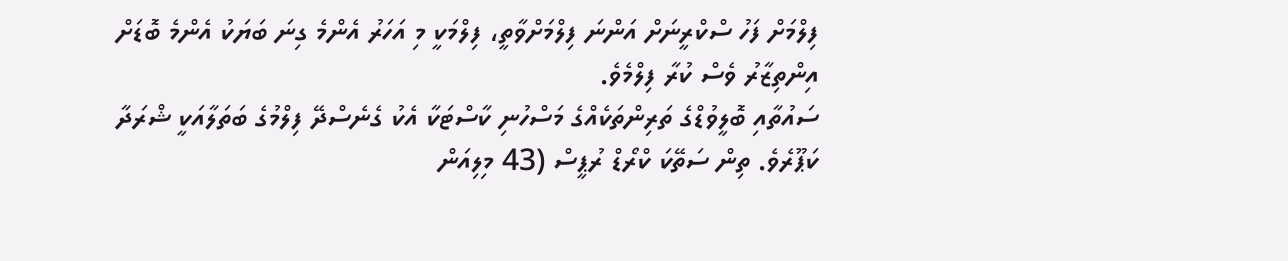ފިލްމަށް ފަހު ސްކްރީނަށް އަންނަ ފިލްމަށްވާތީ، ފިލްމަކީ މި އަހަރު އެންމެ ގިނަ ބަޔަކު އެންމެ ބޮޑަށް އިންތިޒާރު ވެސް ކުރާ ފިލްމެވެ.
ސައުތާއި ބޮލީވުޑްގެ ތަރިންތަކެއްގެ މަސްހުނި ކާސްޓަކާ އެކު ގެނެސްދޭ ފިލްމުގެ ބަތަލާއަކީ ޝްރަދާ ކަޕޫރެވެ. ތިން ސަތޭކަ ކްރޯޑް ރުޕީސް (43 މިލިއަން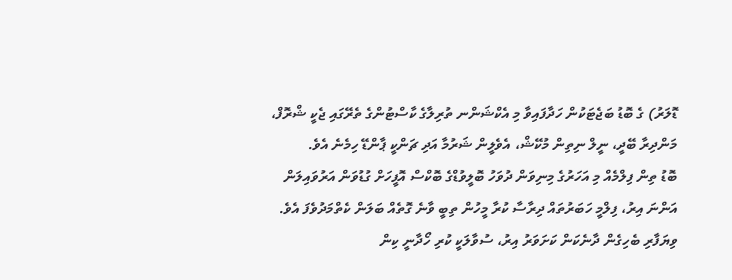ޑޮލަރު) ގެ ބޮޑު ބަޖެޓަކުން ހަދާފައިވާ މި އެކްޝަންނ ތުރިލާގެ ކާސްޓުންގެ ތެރޭގައި ޖެކީ ޝްރޮފް، މަންދިރާ ބޭދީ، ނީލް ނިތިން މުކޭޝް، އެވެލީން ޝަރުމާ އަދި ޗަންކީ ޕާންޑޭ ހިމެނެ އެވެ.
ބޮޑު ތިން ފިލްމެއް މި އަހަރުގެ މިނިވަން ދުވަހު ބޮލީވުޑްގެ ބޮކްސް އޮފީހަށް ގުޑުވަން އަރުވައިލަން އަންނަ އިރު، ފިލްމީ ހަބަރުތައް ދިރާސާ ކުރާ މީހުން ތިބީ ވާނެ ގޮތެއް ބަލަން ކެތްމަދުވެފަ އެވެ. ވިޔަފާރި ބެހިގެން ދާނެކަން ކަށަވަރު އިރު، ސުވާލަކީ ކުރި ހޯދާނީ ކިން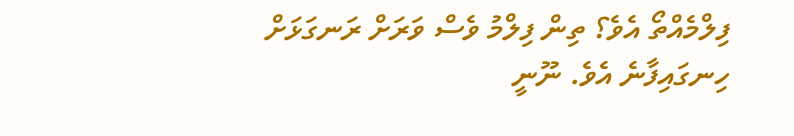ފިލްމެއްތޯ އެވެ؟ ތިން ފިލްމު ވެސް ވަރަށް ރަނގަޅަށް ހިނގައިފާނެ އެވެ. ނޫނީ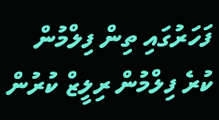ފަހަރުގައި ތިން ފިލްމުން ކުރެ ފިލްމުން ރިލީޒް ކުރުން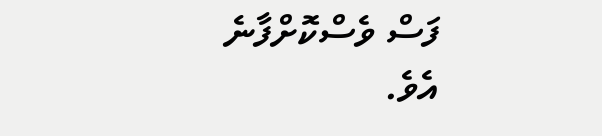ފަސް ވެސްކޮށްފާނެ އެވެ.